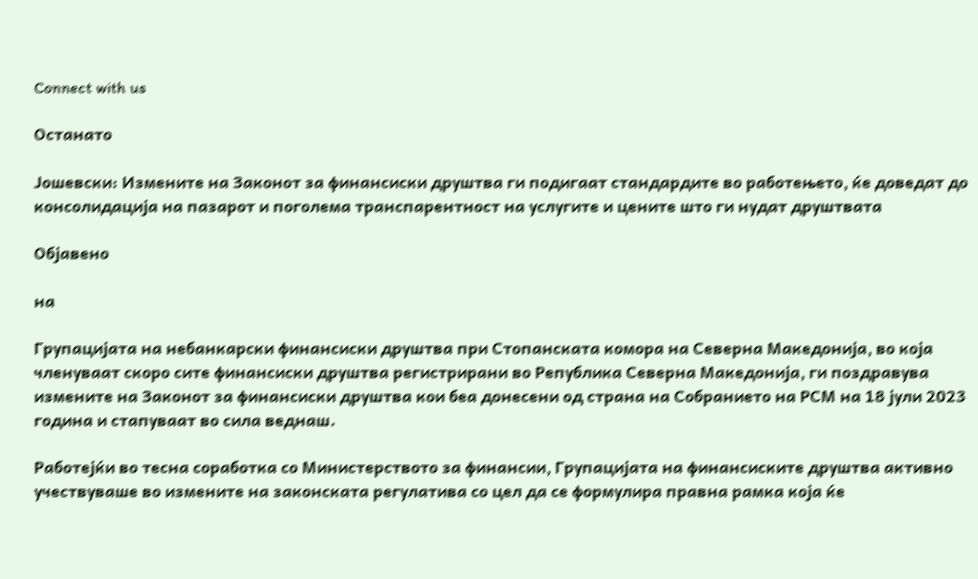Connect with us

Останато

Јошевски: Измените на Законот за финансиски друштва ги подигаат стандардите во работењето, ќе доведат до консолидација на пазарот и поголема транспарентност на услугите и цените што ги нудат друштвата

Објавено

на

Групацијата на небанкарски финансиски друштва при Стопанската комора на Северна Македонија, во која членуваат скоро сите финансиски друштва регистрирани во Република Северна Македонија, ги поздравува измените на Законот за финансиски друштва кои беа донесени од страна на Собранието на РСМ на 18 јули 2023 година и стапуваат во сила веднаш.

Работејќи во тесна соработка со Министерството за финансии, Групацијата на финансиските друштва активно учествуваше во измените на законската регулатива со цел да се формулира правна рамка која ќе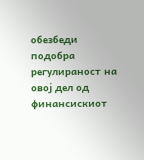обезбеди подобра регулираност на овој дел од финансискиот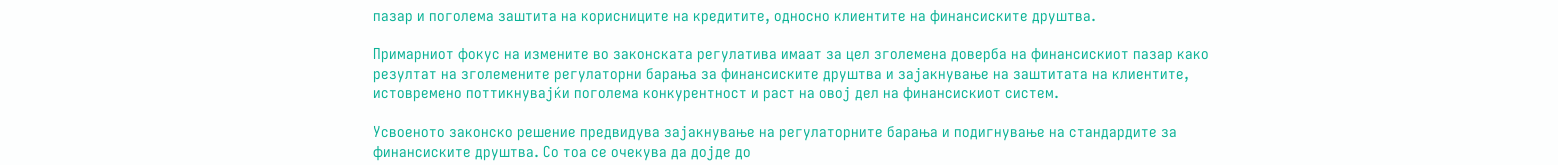пазар и поголема заштита на корисниците на кредитите, односно клиентите на финансиските друштва.

Примарниот фокус на измените во законската регулатива имаат за цел зголемена доверба на финансискиот пазар како резултат на зголемените регулаторни барања за финансиските друштва и зајакнување на заштитата на клиентите, истовремено поттикнувајќи поголема конкурентност и раст на овој дел на финансискиот систем.

Усвоеното законско решение предвидува зајакнување на регулаторните барања и подигнување на стандардите за финансиските друштва. Со тоа се очекува да дојде до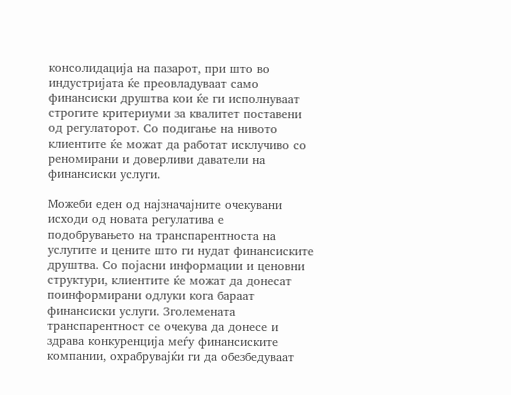консолидација на пазарот, при што во индустријата ќе преовладуваат само финансиски друштва кои ќе ги исполнуваат строгите критериуми за квалитет поставени од регулаторот. Со подигање на нивото клиентите ќе можат да работат исклучиво со реномирани и доверливи даватели на финансиски услуги.

Можеби еден од најзначајните очекувани исходи од новата регулатива е подобрувањето на транспарентноста на услугите и цените што ги нудат финансиските друштва. Со појасни информации и ценовни структури, клиентите ќе можат да донесат поинформирани одлуки кога бараат финансиски услуги. Зголемената транспарентност се очекува да донесе и здрава конкуренција меѓу финансиските компании, охрабрувајќи ги да обезбедуваат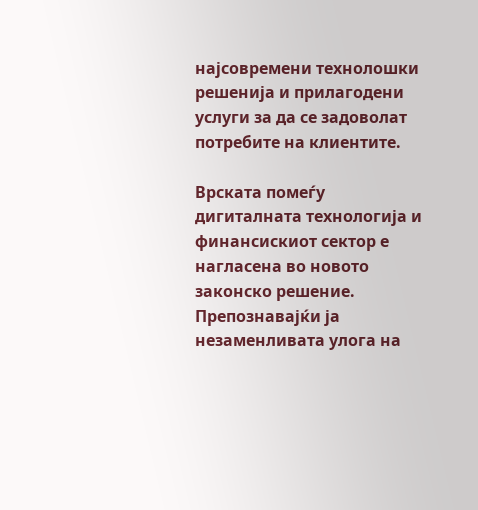најсовремени технолошки решенија и прилагодени услуги за да се задоволат потребите на клиентите.

Врската помеѓу дигиталната технологија и финансискиот сектор е нагласена во новото законско решение. Препознавајќи ја незаменливата улога на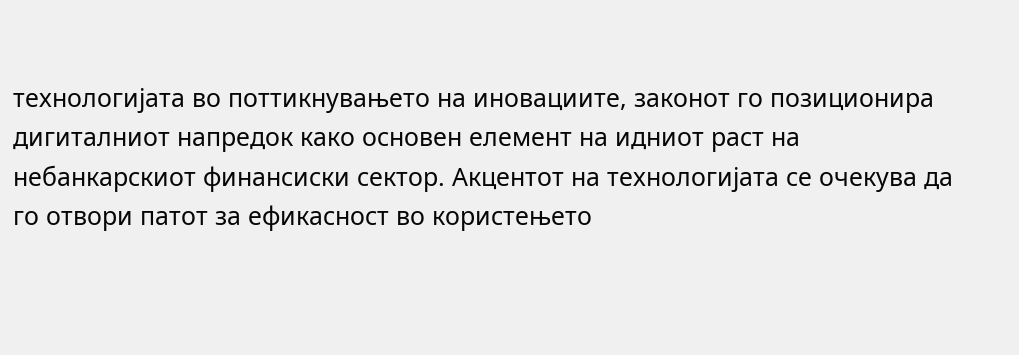технологијата во поттикнувањето на иновациите, законот го позиционира дигиталниот напредок како основен елемент на идниот раст на небанкарскиот финансиски сектор. Акцентот на технологијата се очекува да го отвори патот за ефикасност во користењето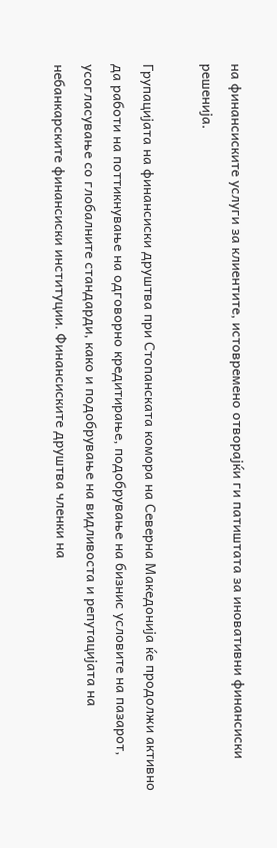на финансиските услуги за клиентите, истовремено отворајќи ги патиштата за иновативни финансиски решенија.

Групацијата на финансиски друштва при Стопанската комора на Северна Македонија ќе продолжи активно да работи на поттикнување на одговорно кредитирање, подобрување на бизнис условите на пазарот, усогласување со глобалните стандарди, како и подобрување на видливоста и репутацијата на небанкарските финансиски институции. Финансиските друштва членки на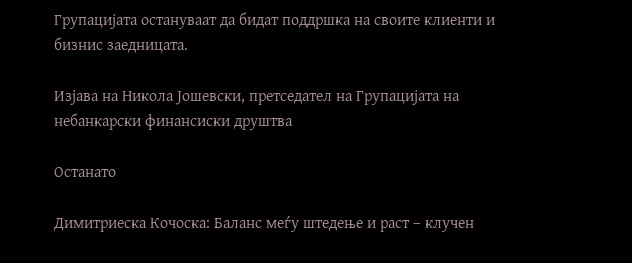Групацијата остануваат да бидат поддршка на своите клиенти и бизнис заедницата.

Изјава на Никола Јошевски, претседател на Групацијата на небанкарски финансиски друштва

Останато

Димитриеска Кочоска: Баланс меѓу штедење и раст – клучен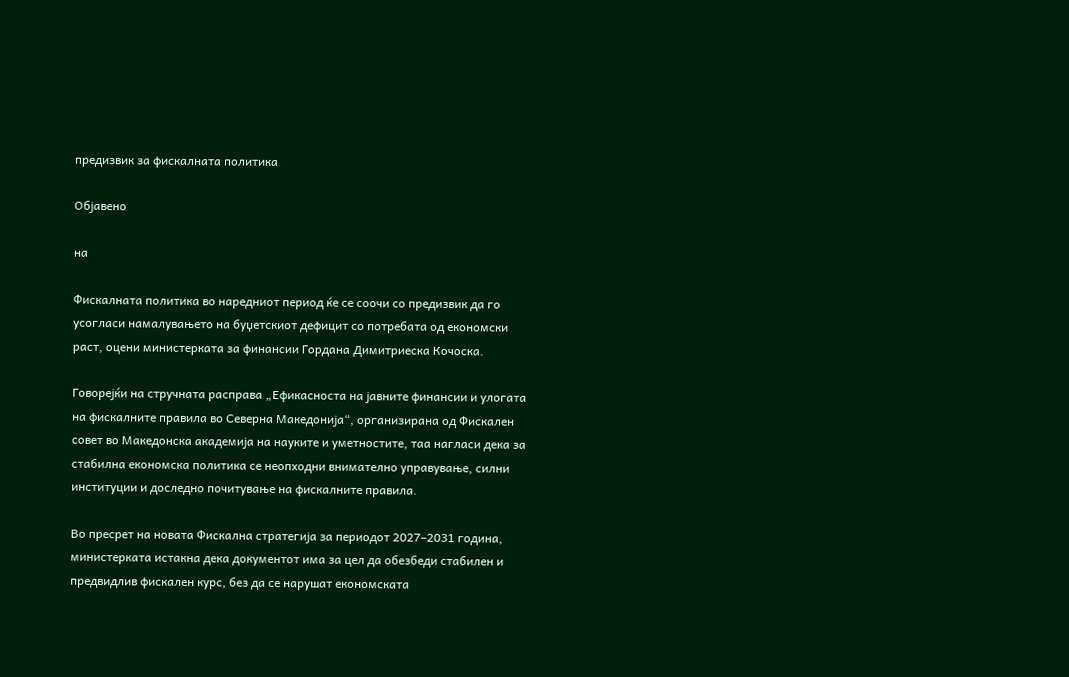предизвик за фискалната политика

Објавено

на

Фискалната политика во наредниот период ќе се соочи со предизвик да го усогласи намалувањето на буџетскиот дефицит со потребата од економски раст, оцени министерката за финансии Гордана Димитриеска Кочоска.

Говорејќи на стручната расправа „Ефикасноста на јавните финансии и улогата на фискалните правила во Северна Македонија“, организирана од Фискален совет во Македонска академија на науките и уметностите, таа нагласи дека за стабилна економска политика се неопходни внимателно управување, силни институции и доследно почитување на фискалните правила.

Во пресрет на новата Фискална стратегија за периодот 2027–2031 година, министерката истакна дека документот има за цел да обезбеди стабилен и предвидлив фискален курс, без да се нарушат економската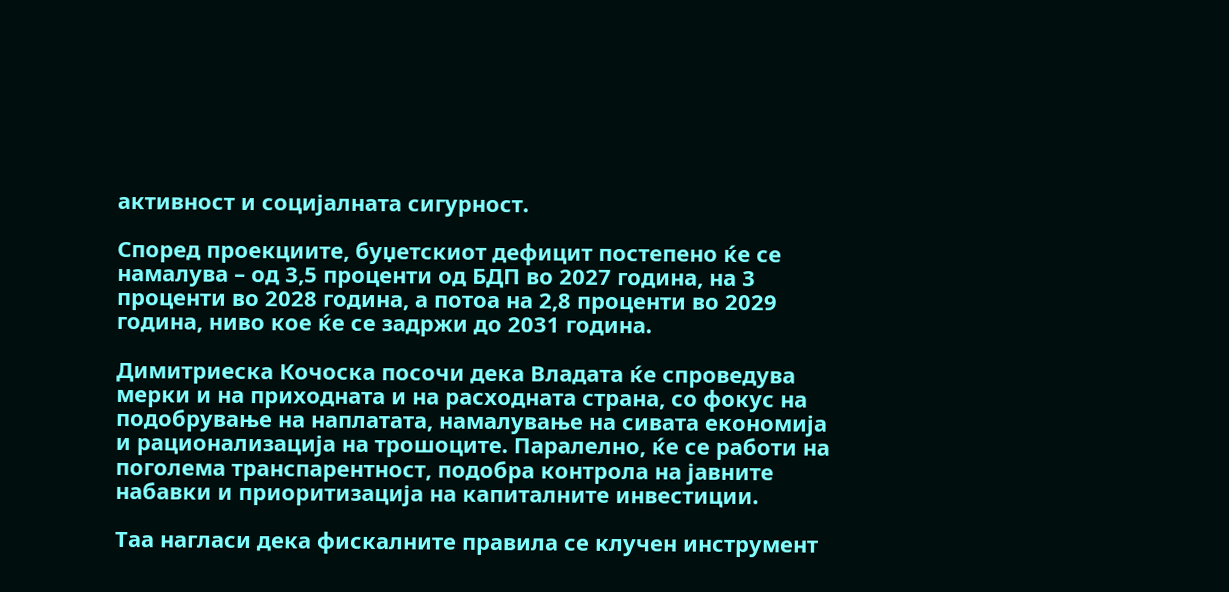активност и социјалната сигурност.

Според проекциите, буџетскиот дефицит постепено ќе се намалува – од 3,5 проценти од БДП во 2027 година, на 3 проценти во 2028 година, а потоа на 2,8 проценти во 2029 година, ниво кое ќе се задржи до 2031 година.

Димитриеска Кочоска посочи дека Владата ќе спроведува мерки и на приходната и на расходната страна, со фокус на подобрување на наплатата, намалување на сивата економија и рационализација на трошоците. Паралелно, ќе се работи на поголема транспарентност, подобра контрола на јавните набавки и приоритизација на капиталните инвестиции.

Таа нагласи дека фискалните правила се клучен инструмент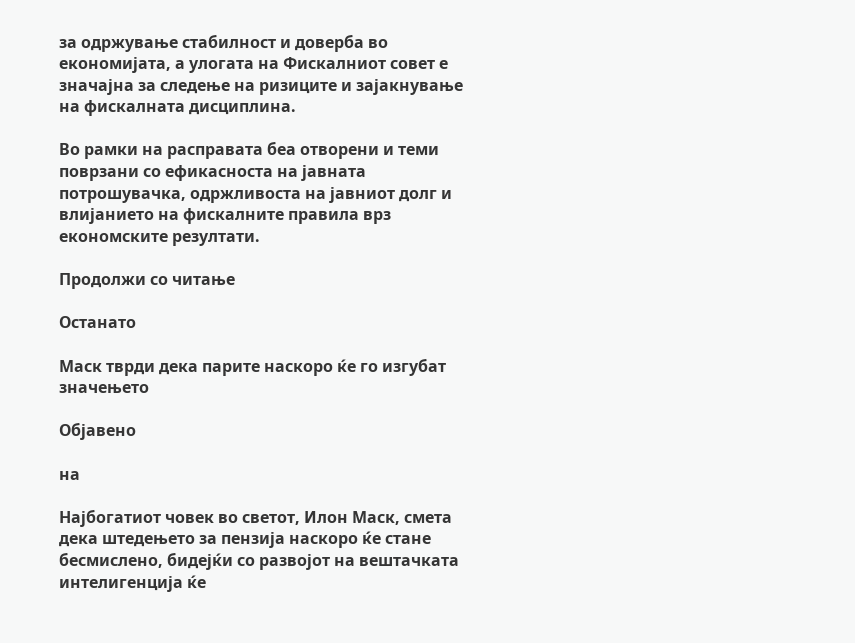за одржување стабилност и доверба во економијата, а улогата на Фискалниот совет е значајна за следење на ризиците и зајакнување на фискалната дисциплина.

Во рамки на расправата беа отворени и теми поврзани со ефикасноста на јавната потрошувачка, одржливоста на јавниот долг и влијанието на фискалните правила врз економските резултати.

Продолжи со читање

Останато

Маск тврди дека парите наскоро ќе го изгубат значењето

Објавено

на

Најбогатиот човек во светот, Илон Маск, смета дека штедењето за пензија наскоро ќе стане бесмислено, бидејќи со развојот на вештачката интелигенција ќе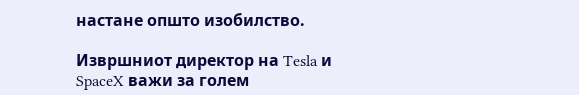настане општо изобилство.

Извршниот директор на Tesla и SpaceX важи за голем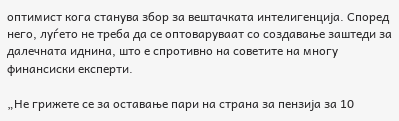оптимист кога станува збор за вештачката интелигенција. Според него, луѓето не треба да се оптоваруваат со создавање заштеди за далечната иднина, што е спротивно на советите на многу финансиски експерти.

„Не грижете се за оставање пари на страна за пензија за 10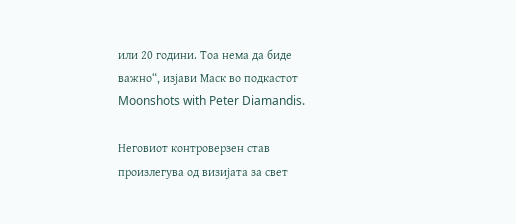или 20 години. Тоа нема да биде важно“, изјави Маск во подкастот Moonshots with Peter Diamandis.

Неговиот контроверзен став произлегува од визијата за свет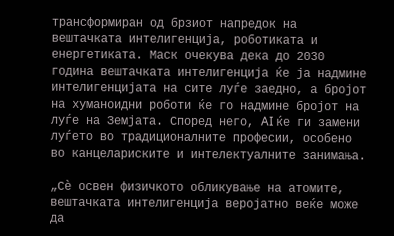трансформиран од брзиот напредок на вештачката интелигенција, роботиката и енергетиката. Маск очекува дека до 2030 година вештачката интелигенција ќе ја надмине интелигенцијата на сите луѓе заедно, а бројот на хуманоидни роботи ќе го надмине бројот на луѓе на Земјата. Според него, AI ќе ги замени луѓето во традиционалните професии, особено во канцелариските и интелектуалните занимања.

„Сè освен физичкото обликување на атомите, вештачката интелигенција веројатно веќе може да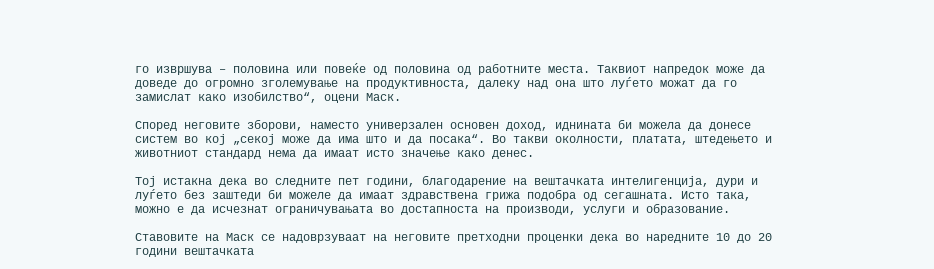го извршува – половина или повеќе од половина од работните места. Таквиот напредок може да доведе до огромно зголемување на продуктивноста, далеку над она што луѓето можат да го замислат како изобилство“, оцени Маск.

Според неговите зборови, наместо универзален основен доход, иднината би можела да донесе систем во кој „секој може да има што и да посака“. Во такви околности, платата, штедењето и животниот стандард нема да имаат исто значење како денес.

Тој истакна дека во следните пет години, благодарение на вештачката интелигенција, дури и луѓето без заштеди би можеле да имаат здравствена грижа подобра од сегашната. Исто така, можно е да исчезнат ограничувањата во достапноста на производи, услуги и образование.

Ставовите на Маск се надоврзуваат на неговите претходни проценки дека во наредните 10 до 20 години вештачката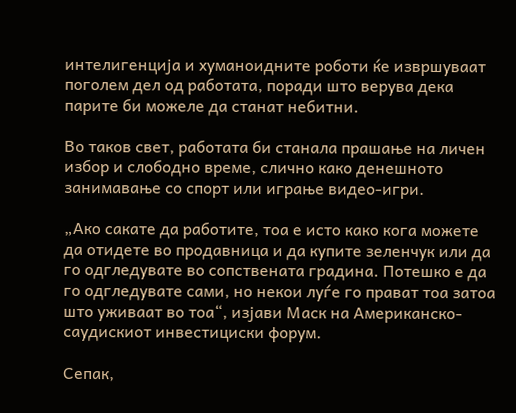интелигенција и хуманоидните роботи ќе извршуваат поголем дел од работата, поради што верува дека парите би можеле да станат небитни.

Во таков свет, работата би станала прашање на личен избор и слободно време, слично како денешното занимавање со спорт или играње видео-игри.

„Ако сакате да работите, тоа е исто како кога можете да отидете во продавница и да купите зеленчук или да го одгледувате во сопствената градина. Потешко е да го одгледувате сами, но некои луѓе го прават тоа затоа што уживаат во тоа“, изјави Маск на Американско-саудискиот инвестициски форум.

Сепак,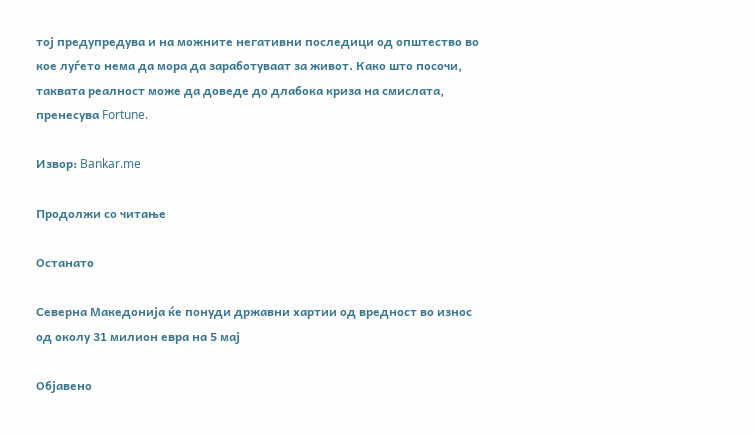тој предупредува и на можните негативни последици од општество во кое луѓето нема да мора да заработуваат за живот. Како што посочи, таквата реалност може да доведе до длабока криза на смислата, пренесува Fortune.

Извор: Bankar.me

Продолжи со читање

Останато

Северна Македонија ќе понуди државни хартии од вредност во износ од околу 31 милион евра на 5 мај

Објавено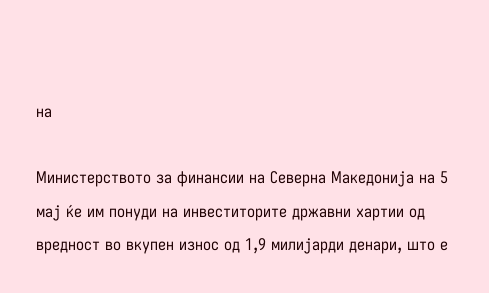на

Министерството за финансии на Северна Македонија на 5 мај ќе им понуди на инвеститорите државни хартии од вредност во вкупен износ од 1,9 милијарди денари, што е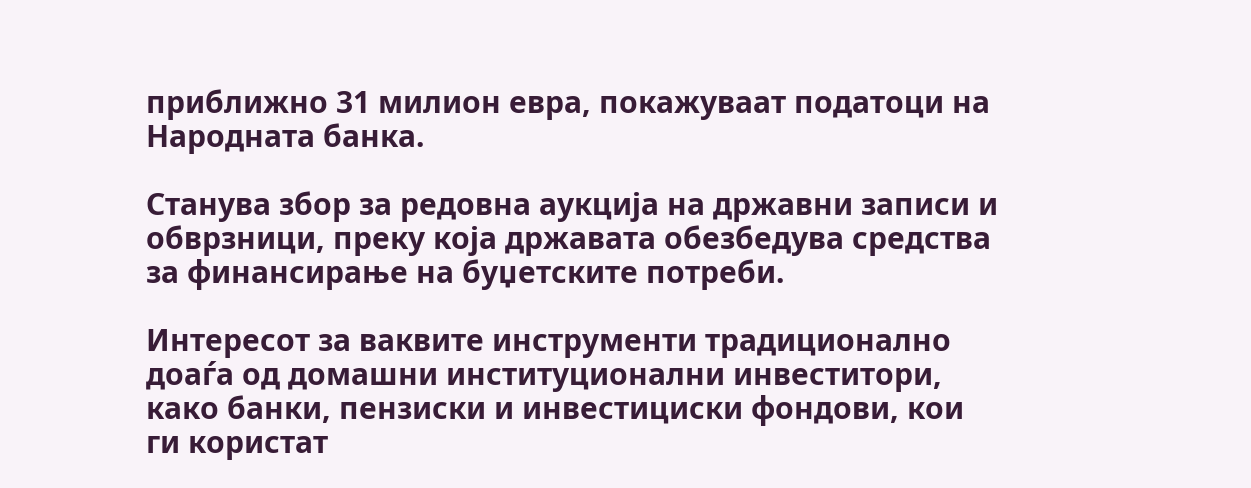приближно 31 милион евра, покажуваат податоци на Народната банка.

Станува збор за редовна аукција на државни записи и обврзници, преку која државата обезбедува средства за финансирање на буџетските потреби.

Интересот за ваквите инструменти традиционално доаѓа од домашни институционални инвеститори, како банки, пензиски и инвестициски фондови, кои ги користат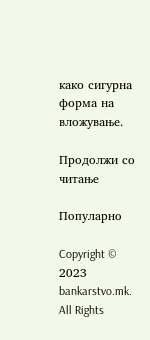како сигурна форма на вложување.

Продолжи со читање

Популарно

Copyright © 2023 bankarstvo.mk. All Rights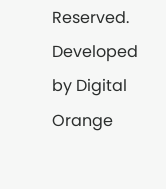Reserved. Developed by Digital Orange